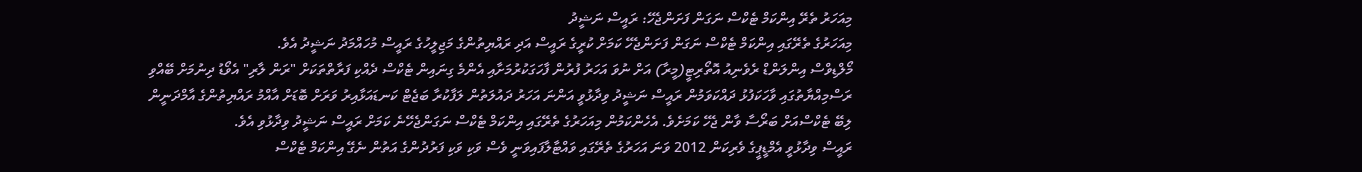މިއަހަރު ތެރޭ އިންކަމް ޓެކްސް ނަގަން ފަށަންޖެހޭ: ރައީސް ނަޝީދު
މިއަހަރުގެ ތެރޭގައި އިންކަމް ޓެކްސް ނަގަން ފަށަންޖެހޭ ކަމަށް ކުރީގެ ރައީސް އަދި ރައްޔިތުންގެ މަޖިލީހުގެ ރައީސް މުހައްމަދު ނަޝީދު އެވެ.
މޯލްޑިވްސް އިންލަންޑް ރެވެނިއު އޮތޯރިޓީ(މީރާ) އަށް ނުވަ އަހަރު ފުރުން ފާހަގަކުރުމަށާއި އެންމެ ގިނައިން ޓެކްސް ދެއްކި ފަރާތްތަކަށް "ރަން ލާރި" އެވޯޑު ދިނުމަށް ބޭއްވި ރަސްމިއްޔާތުގައި ވާހަކަފުޅު ދައްކަވަމުން ރައީސް ނަޝީދު ވިދާޅުވީ އަންނަ އަހަރު ދައުލަތުން ލަފާކުރާ ބަޖެޓް ކަނޑައަޅާއިރު ވަރަށް ބޮޑަށް އާއްމު ރައްޔިތުންގެ އާމްދަނީން ލިބޭ ޓެކްސްއަށް ބަރޯސާ ވާން ޖެހޭ ކަމަށެވެ. އެހެންކަމުން މިއަހަރުގެ ތެރޭގައި އިންކަމް ޓެކްސް ނަގަންޖެހޭނެ ކަމަށް ރައީސް ނަޝީދު ވިދާޅުވި އެވެ.
ރައީސް ވިދާޅުވީ އެމްޑީޕީގެ ވެރިކަން 2012 ވަނަ އަހަރުގެ ތެރޭގައި ވައްޓާލާފައިވަނީ ވެސް ވަކި ވަކި ފަރުދުންގެ އަތުން ނެގޭ އިންކަމް ޓެކްސް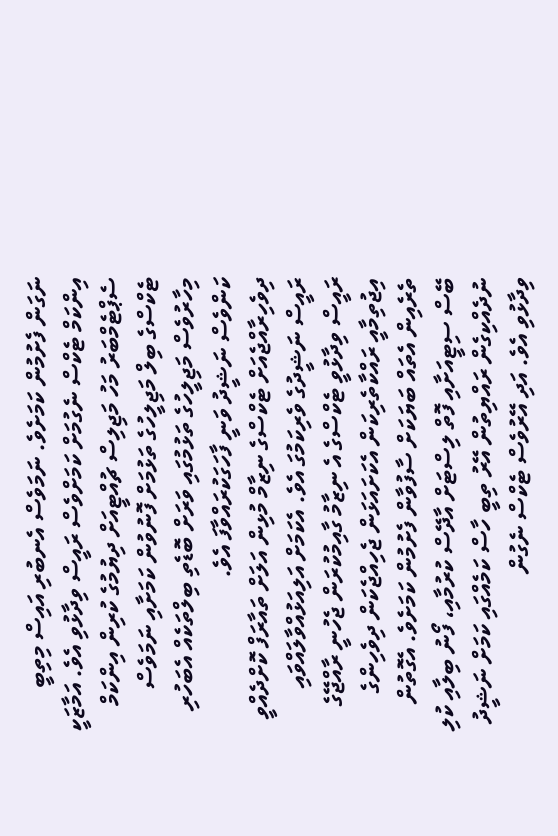ނަގަން ފެށުމުން ކަމަށެވެ. ނަމަވެސް އެނބުރި އައިސް މިތިބީ އިންކަމް ޓެކްސް ނެގުމަށް ކަމަށްވެސް ރައީސް ވިދާޅުވި އެވެ. އަމާޒަކީ ސެޕްޓެމްބަރު މަހު މަޖިލިސް ޗުއްޓީއަށް ދިޔުމުގެ ކުރިން އިންކަމް ޓެކްސްގެ ބިލް މަޖިލީހުގެ ތަޅުމަށް ފޮނުވުން ކަމަށާއި ނަމަވެސް މިހާރުވެސް މަޖިލީހުގެ ތަޅުމުގައި ވަރަށް ބޮޑެތި ބިލްތަކެއް އެބަހުރި ކަންވެސް ނަޝީދު ވަނީ ފާހަގަކުރައްވާފަ އެވެ.
ދިވެހިރާއްޖެއަށް ޓެކްސްގެ ނިޒާމް މުޅިން އަލަށް ތައާރަފް ކޮށްދެއްވީ ރައީސް ނަޝީދުގެ ވެރިކަމުގަ އެވެ. އެކަމަށް އަލިއަޅުއްވާލައްވައި ރައީސް ވިދާޅުވީ ޓެކްސްގެ އެ ނިޒާމު ގާއިމުކުރަން ޖެހުނީ ރާއްޖޭގެ އިޖުތިމާއީ ރައްކާތެރިކަން އެކަށައަޅަން ޖެހިއްޖެކަން ދިވެހިންގެ ތެރެއިން އެތައް ބަޔަކަށް ސާފުވާން ފެށުމުން ކަމަށެވެ. އެގޮތުން ބޭސް ސިޓީއަށާއި ފޮތް ލިސްޓަށް އާދޭސް ކުރުމާއި، ފޯނު ބިލާއި ކުލި ނުދެއްކިގެން ރައްޔިތުން އޭރު ތިބީ ހާސް ކަމެއްގައި ކަމަށް ނަޝީދު ވިދާޅުވި އެވެ. އަދި އޭރުވެސް ޓެކްސް ނެގުން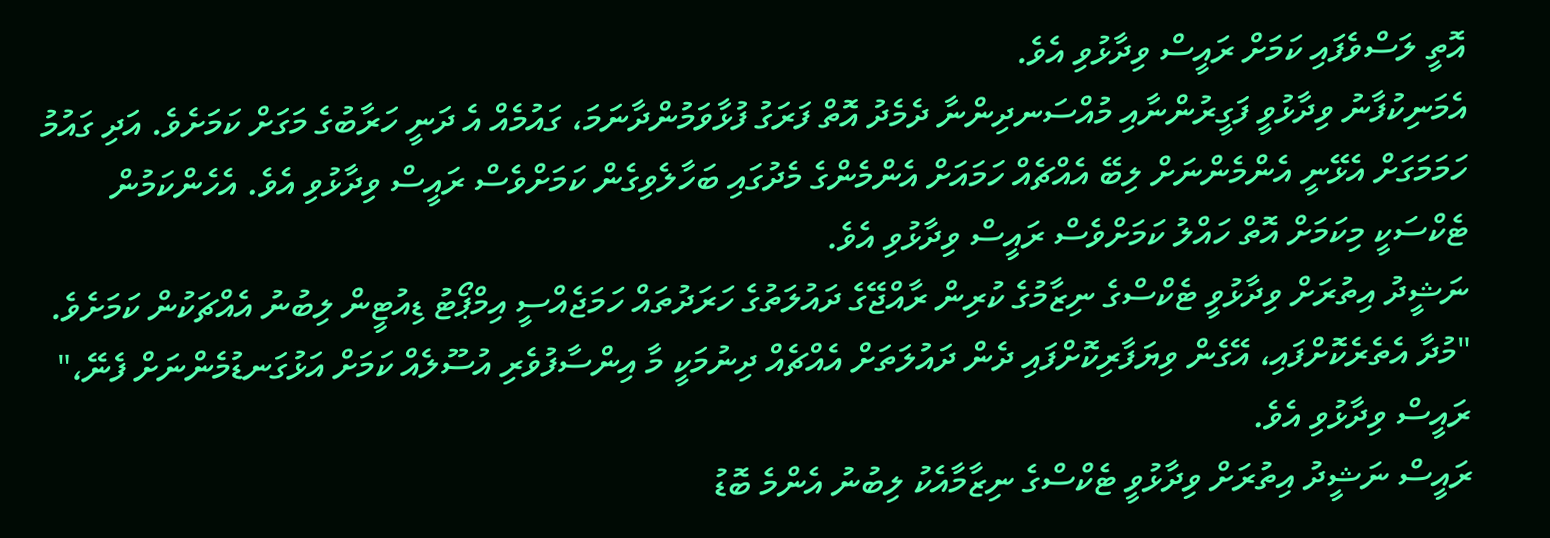އޮތީ ލަސްވެފައި ކަމަށް ރައީސް ވިދާޅުވި އެވެ.
އެމަނިކުފާނު ވިދާޅުވީ ފަގީރުންނާއި މުއްސަނދިންނާ ދެމެދު އޮތް ފަރަގު ފުޅާވަމުންދާނަމަ، ގައުމެއް އެ ދަނީ ހަރާބުގެ މަގަށް ކަމަށެވެ. އަދި ގައުމު ހަމަމަގަށް އެޅޭނީ އެންމެންނަށް ލިބޭ އެއްޗެއް ހަމައަށް އެންމެންގެ މެދުގައި ބަހާލެވިގެން ކަމަށްވެސް ރައީސް ވިދާޅުވި އެވެ. އެހެންކަމުން ޓެކްސަކީ މިކަމަށް އޮތް ހައްލު ކަމަށްވެސް ރައީސް ވިދާޅުވި އެވެ.
ނަޝީދު އިތުރަށް ވިދާޅުވީ ޓެކްސްގެ ނިޒާމުގެ ކުރިން ރާއްޖޭގެ ދައުލަތުގެ ހަރަދުތައް ހަމަޖެއްސީ އިމްޕޯޓު ޑިއުޓީން ލިބުނު އެއްޗަކުން ކަމަށެވެ.
"މުދާ އެތެރެކޮށްފައި، އޭގެން ވިޔަފާރިކޮށްފައި ދެން ދައުލަތަށް އެއްޗެއް ދިނުމަކީ މާ އިންސާފުވެރި އުސޫލެއް ކަމަށް އަޅުގަނޑުމެންނަށް ފެނޭ،" ރައީސް ވިދާޅުވި އެވެ.
ރައީސް ނަޝީދު އިތުރަށް ވިދާޅުވީ ޓެކްސްގެ ނިޒާމާއެކު ލިބުނު އެންމެ ބޮޑު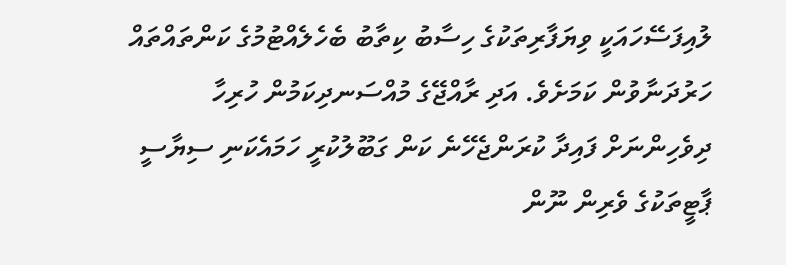ލުއިފަސޭހައަކީ ވިޔަފާރިތަކުގެ ހިސާބު ކިތާބު ބެހެލެއްޓުމުގެ ކަންތައްތައް ހަރުދަނާވުން ކަމަށެވެ. އަދި ރާއްޖޭގެ މުއްސަނދިކަމުން ހުރިހާ ދިވެހިންނަށް ފައިދާ ކުރަންޖެހޭނެ ކަން ގަބޫލުކުރީ ހަމައެކަނި ސިޔާސީ ޕާޓީތަކުގެ ވެރިން ނޫން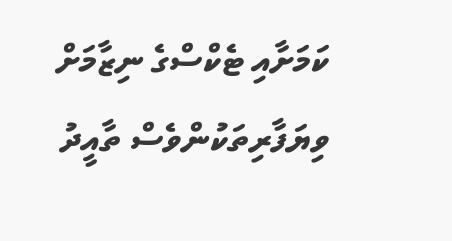ކަމަށާއި ޓެކްސްގެ ނިޒާމަށް ވިޔަފާރިތަކުންވެސް ތާއީދު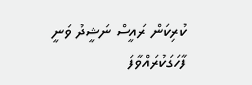ކުރިކަން ރައީސް ނަޝީދު ވަނީ ފާހަގަކުރައްވާފަ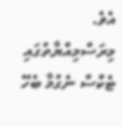އެވެ.
މިރަސްމިއްޔާތުގައި ޓެކްސް ނެގުމާ ބެހޭ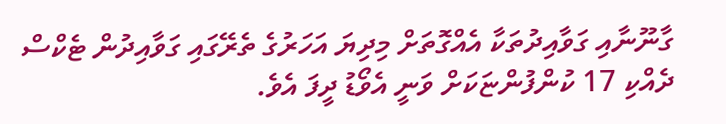ގާނޫނާއި ގަވާއިދުތަކާ އެއްގޮތަށް މިދިޔަ އަހަރުގެ ތެރޭގައި ގަވާއިދުން ޓެކްސް ދެއްކި 17 ކުންފުންޏަކަށް ވަނީ އެވޯޑު ދީފަ އެވެ.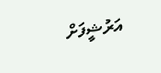އަރުޝީފަށް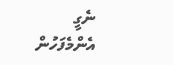ނެގީ
އެންމެފަހުން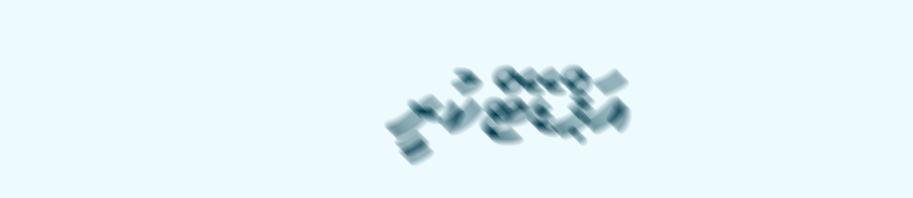އަޕްޑޭޓްކުރީ